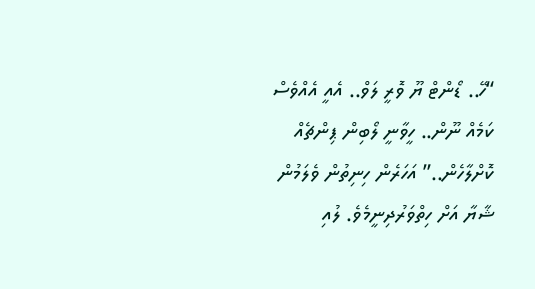“ހޭ.. ޑޯންޓް ޔޫ ވޮރީ ލަވް.. އެއީ އެއްވެސް ކަމެއް ނޫން.. ހީވާނީ ލޯބިން ޕިންޗެއް ކޮށްލާހެން..” އަހަރެން ހިނިތުން ވެލަމުން ޝާޔާ އަށް ހިތްވަރުދިނީމެވެ. ލުއި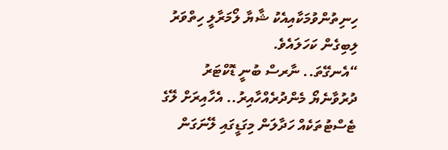ހިނިތުންވުމަކާއިއެކު ޝާޔާ ލޯމަރާލީ ހިތްވަރު ލިބިގެން ކަހަލައެވެ.
“އެނގޭތަ.. ނާރސް ބުނީ ޑޮކްޓަރު ދުރުވާނެޔޯ މެންދުރެއްހާއިރު.. އެހާއިރަށް ލޭގެ ޓެސްޓުތަކެއް ހަދާލަން މިގަޑީގައި ލޭނަގަން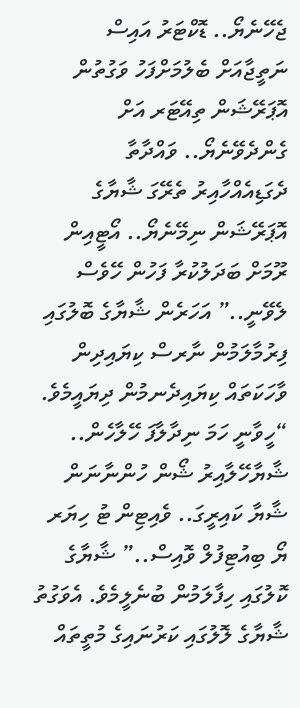ޖެހޭނެޔޯ.. ޑޮކްޓަރު އައިސް ނަތީޖާއަށް ބެލުމަށްފަހު ވަގުތުން އޮޕަރޭޝަން ތިއޭޓަރ އަށް ގެންދެވޭނެޔޯ.. ވައްދާތާ ދެގަޑިއެއްހާއިރު ތެރޭގަ ޝާޔާގެ އޮޕަރޭޝަން ނިމޭނެޔޯ.. އޯޓީއިން ރޫމަށް ބަދަލުކުރާ ފަހުން ހޭވެސް ލެވޭނީ..” އަހަރެން ޝާޔާގެ ބޮލުގައި ފިރުމާލަމުން ނާރސް ކިޔައިދިން ވާހަކަތައް ކިޔައިދެނމުން ދިޔައީމެވެ. “ހީވާނީ ހަމަ ނިދާލާފަ ހޭލާހެން.. ޝާޔާހޭލާއިރު ޝޯން ހުންނާނަން ޝާޔާ ކައިރީގަ.. ވެއިޓިން ޓު ހިޔަރ ޔޯ ބިއުޓިފުލް ވޮއިސް..” ޝާޔާގެ ކޮލުގައި ހިފާލަމުން ބުނެލީމެވެ. އެވަގުތު ޝާޔާގެ ލޮލުގައި ކަރުނައިގެ މުތީތައް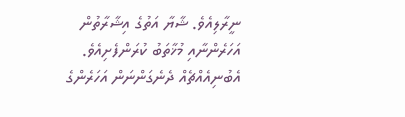ނީރާލިއެވެ. ޝާޔާ އަތުގެ އިޝާރާތުން އަހަރެންނާއި މުޚާތަބު ކުރަންފެށިއެވެ. އެބުނިއެއްޗެއް ދެނެގަންނަން އަހަރެންގެ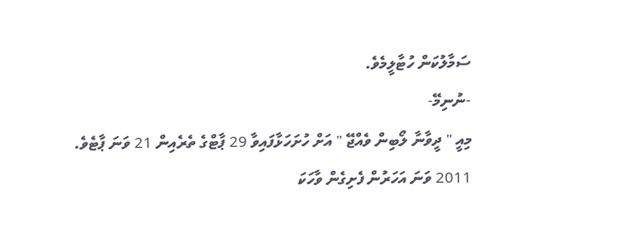ސަމާލުކަން ހުޓާލީމެވެ.
-ނުނިމޭ-
މިއީ " ދީވާނާ ލޯބިން ވެއްޖޭ " އަށް ހުށަހަޅާފައިވާ 29 ޕާޓްގެ ތެރެއިން 21 ވަނަ ޕާޓެވެ.
2011 ވަނަ އަހަރުން ފެށިގެން ވާހަކަ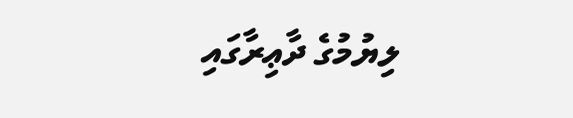ލިޔުމުގެ ދާޢިރާގައި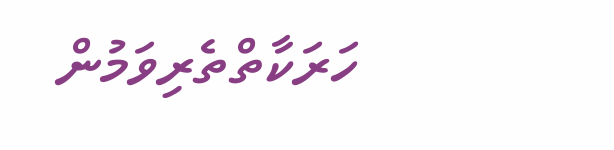ހަރަކާތްތެރިވަމުން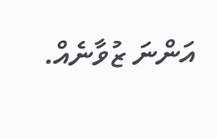އަންނަ ޒުވާނެއް.